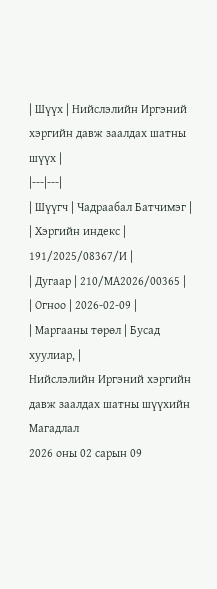| Шүүх | Нийслэлийн Иргэний хэргийн давж заалдах шатны шүүх |
|---|---|
| Шүүгч | Чадраабал Батчимэг |
| Хэргийн индекс | 191/2025/08367/И |
| Дугаар | 210/МА2026/00365 |
| Огноо | 2026-02-09 |
| Маргааны төрөл | Бусад хуулиар, |
Нийслэлийн Иргэний хэргийн давж заалдах шатны шүүхийн Магадлал
2026 оны 02 сарын 09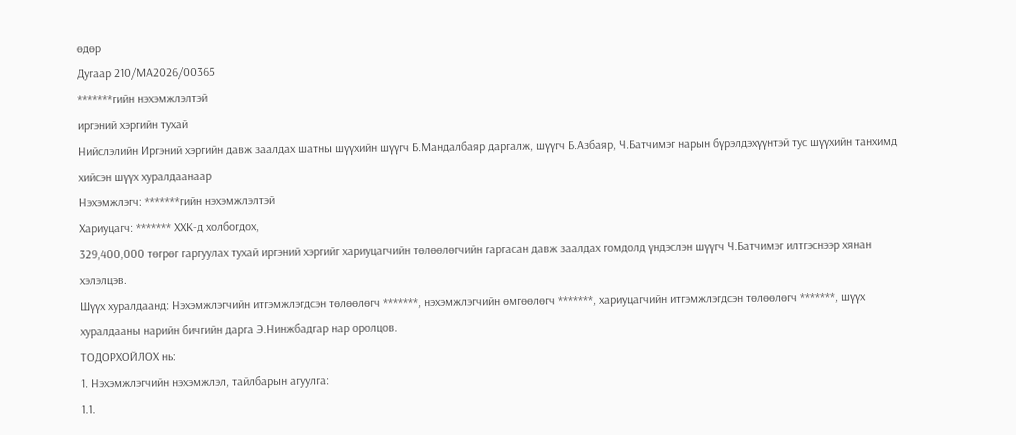өдөр
Дугаар 210/МА2026/00365
*******гийн нэхэмжлэлтэй
иргэний хэргийн тухай
Нийслэлийн Иргэний хэргийн давж заалдах шатны шүүхийн шүүгч Б.Мандалбаяр даргалж, шүүгч Б.Азбаяр, Ч.Батчимэг нарын бүрэлдэхүүнтэй тус шүүхийн танхимд хийсэн шүүх хуралдаанаар
Нэхэмжлэгч: *******гийн нэхэмжлэлтэй
Хариуцагч: ******* ХХК-д холбогдох,
329,400,000 төгрөг гаргуулах тухай иргэний хэргийг хариуцагчийн төлөөлөгчийн гаргасан давж заалдах гомдолд үндэслэн шүүгч Ч.Батчимэг илтгэснээр хянан хэлэлцэв.
Шүүх хуралдаанд: Нэхэмжлэгчийн итгэмжлэгдсэн төлөөлөгч *******, нэхэмжлэгчийн өмгөөлөгч *******, хариуцагчийн итгэмжлэгдсэн төлөөлөгч *******, шүүх хуралдааны нарийн бичгийн дарга Э.Нинжбадгар нар оролцов.
ТОДОРХОЙЛОХ нь:
1. Нэхэмжлэгчийн нэхэмжлэл, тайлбарын агуулга:
1.1.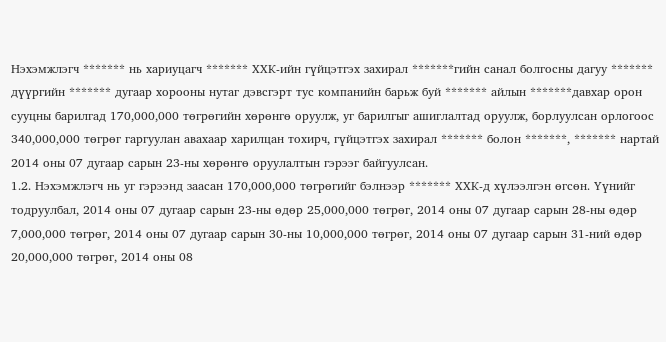Нэхэмжлэгч ******* нь хариуцагч ******* ХХК-ийн гүйцэтгэх захирал *******гийн санал болгосны дагуу ******* дүүргийн ******* дугаар хорооны нутаг дэвсгэрт тус компанийн барьж буй ******* айлын *******давхар орон сууцны барилгад 170,000,000 төгрөгийн хөрөнгө оруулж, уг барилгыг ашиглалтад оруулж, борлуулсан орлогоос 340,000,000 төгрөг гаргуулан авахаар харилцан тохирч, гүйцэтгэх захирал ******* болон *******, ******* нартай 2014 оны 07 дугаар сарын 23-ны хөрөнгө оруулалтын гэрээг байгуулсан.
1.2. Нэхэмжлэгч нь уг гэрээнд заасан 170,000,000 төгрөгийг бэлнээр ******* ХХК-д хүлээлгэн өгсөн. Үүнийг тодруулбал, 2014 оны 07 дугаар сарын 23-ны өдөр 25,000,000 төгрөг, 2014 оны 07 дугаар сарын 28-ны өдөр 7,000,000 төгрөг, 2014 оны 07 дугаар сарын 30-ны 10,000,000 төгрөг, 2014 оны 07 дугаар сарын 31-ний өдөр 20,000,000 төгрөг, 2014 оны 08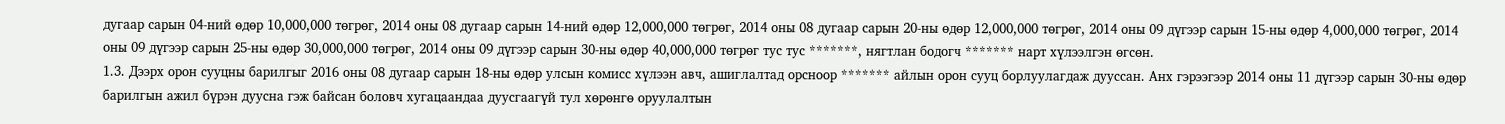дугаар сарын 04-ний өдөр 10,000,000 төгрөг, 2014 оны 08 дугаар сарын 14-ний өдөр 12,000,000 төгрөг, 2014 оны 08 дугаар сарын 20-ны өдөр 12,000,000 төгрөг, 2014 оны 09 дүгээр сарын 15-ны өдөр 4,000,000 төгрөг, 2014 оны 09 дүгээр сарын 25-ны өдөр 30,000,000 төгрөг, 2014 оны 09 дүгээр сарын 30-ны өдөр 40,000,000 төгрөг тус тус *******, нягтлан бодогч ******* нарт хүлээлгэн өгсөн.
1.3. Дээрх орон сууцны барилгыг 2016 оны 08 дугаар сарын 18-ны өдөр улсын комисс хүлээн авч, ашиглалтад орсноор ******* айлын орон сууц борлуулагдаж дууссан. Анх гэрээгээр 2014 оны 11 дүгээр сарын 30-ны өдөр барилгын ажил бүрэн дуусна гэж байсан боловч хугацаандаа дуусгаагүй тул хөрөнгө оруулалтын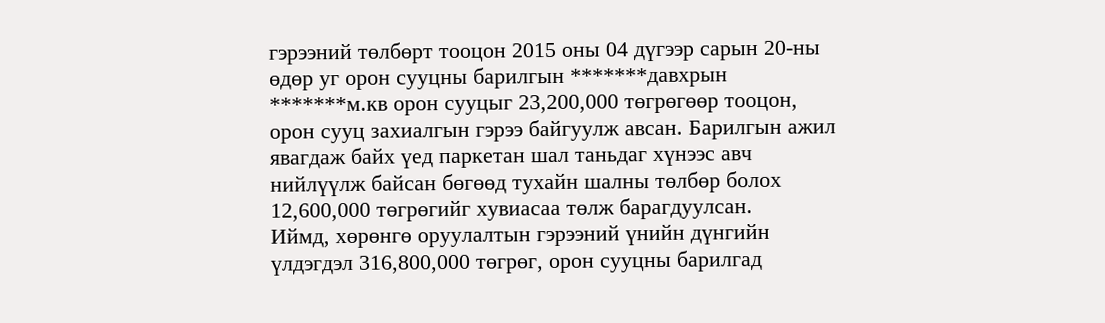гэрээний төлбөрт тооцон 2015 оны 04 дүгээр сарын 20-ны өдөр уг орон сууцны барилгын *******давхрын *******м.кв орон сууцыг 23,200,000 төгрөгөөр тооцон, орон сууц захиалгын гэрээ байгуулж авсан. Барилгын ажил явагдаж байх үед паркетан шал таньдаг хүнээс авч нийлүүлж байсан бөгөөд тухайн шалны төлбөр болох 12,600,000 төгрөгийг хувиасаа төлж барагдуулсан.
Иймд, хөрөнгө оруулалтын гэрээний үнийн дүнгийн үлдэгдэл 316,800,000 төгрөг, орон сууцны барилгад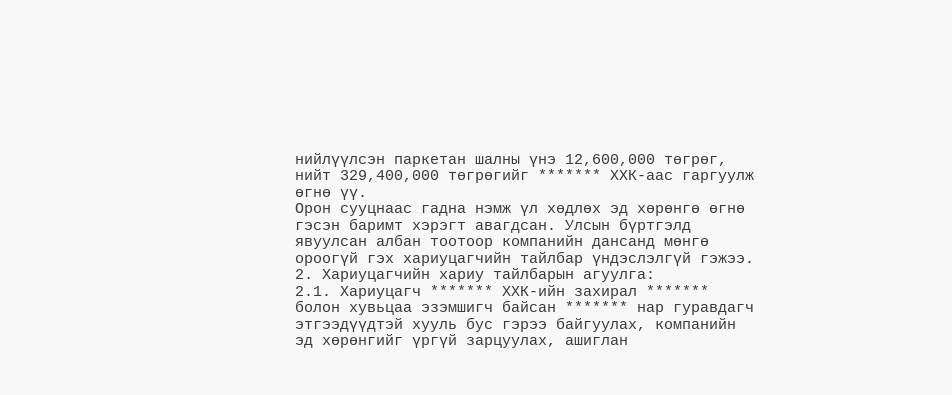нийлүүлсэн паркетан шалны үнэ 12,600,000 төгрөг, нийт 329,400,000 төгрөгийг ******* ХХК-аас гаргуулж өгнө үү.
Орон сууцнаас гадна нэмж үл хөдлөх эд хөрөнгө өгнө гэсэн баримт хэрэгт авагдсан. Улсын бүртгэлд явуулсан албан тоотоор компанийн дансанд мөнгө ороогүй гэх хариуцагчийн тайлбар үндэслэлгүй гэжээ.
2. Хариуцагчийн хариу тайлбарын агуулга:
2.1. Хариуцагч ******* ХХК-ийн захирал ******* болон хувьцаа эзэмшигч байсан ******* нар гуравдагч этгээдүүдтэй хууль бус гэрээ байгуулах, компанийн эд хөрөнгийг үргүй зарцуулах, ашиглан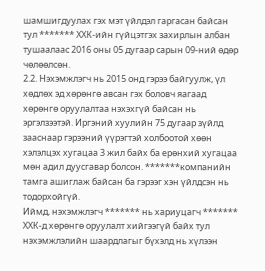шамшигдуулах гэх мэт үйлдэл гаргасан байсан тул ******* ХХК-ийн гүйцэтгэх захирлын албан тушаалаас 2016 оны 05 дугаар сарын 09-ний өдөр чөлөөлсөн.
2.2. Нэхэмжлэгч нь 2015 онд гэрээ байгуулж, үл хөдлөх эд хөрөнгө авсан гэх боловч яагаад хөрөнгө оруулалтаа нэхэхгүй байсан нь эргэлзээтэй. Иргэний хуулийн 75 дугаар зүйлд зааснаар гэрээний үүрэгтэй холбоотой хөөн хэлэлцэх хугацаа 3 жил байх ба ерөнхий хугацаа мөн адил дуусгавар болсон. *******компанийн тамга ашиглаж байсан ба гэрээг хэн үйлдсэн нь тодорхойгүй.
Иймд, нэхэмжлэгч ******* нь хариуцагч ******* ХХК-д хөрөнгө оруулалт хийгээгүй байх тул нэхэмжлэлийн шаардлагыг бүхэлд нь хүлээн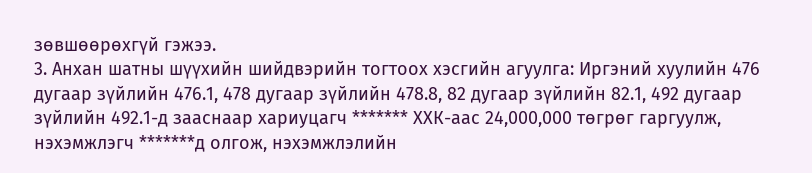зөвшөөрөхгүй гэжээ.
3. Анхан шатны шүүхийн шийдвэрийн тогтоох хэсгийн агуулга: Иргэний хуулийн 476 дугаар зүйлийн 476.1, 478 дугаар зүйлийн 478.8, 82 дугаар зүйлийн 82.1, 492 дугаар зүйлийн 492.1-д зааснаар хариуцагч ******* ХХК-аас 24,000,000 төгрөг гаргуулж, нэхэмжлэгч *******д олгож, нэхэмжлэлийн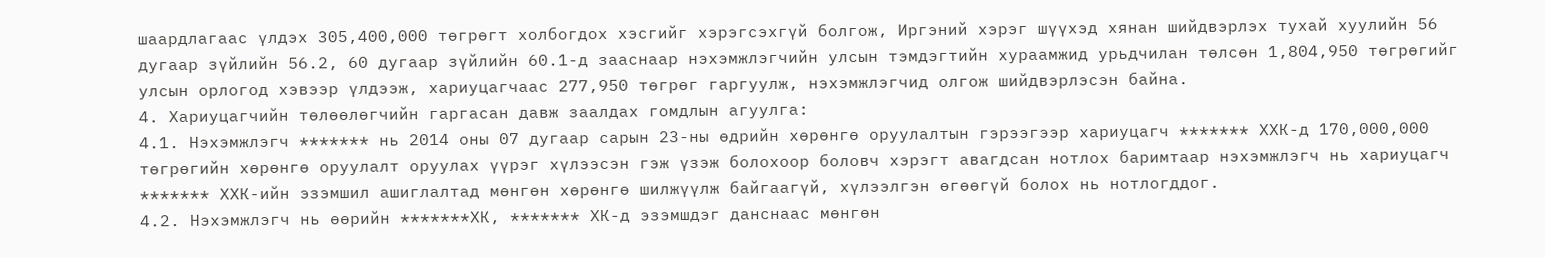шаардлагаас үлдэх 305,400,000 төгрөгт холбогдох хэсгийг хэрэгсэхгүй болгож, Иргэний хэрэг шүүхэд хянан шийдвэрлэх тухай хуулийн 56 дугаар зүйлийн 56.2, 60 дугаар зүйлийн 60.1-д зааснаар нэхэмжлэгчийн улсын тэмдэгтийн хураамжид урьдчилан төлсөн 1,804,950 төгрөгийг улсын орлогод хэвээр үлдээж, хариуцагчаас 277,950 төгрөг гаргуулж, нэхэмжлэгчид олгож шийдвэрлэсэн байна.
4. Хариуцагчийн төлөөлөгчийн гаргасан давж заалдах гомдлын агуулга:
4.1. Нэхэмжлэгч ******* нь 2014 оны 07 дугаар сарын 23-ны өдрийн хөрөнгө оруулалтын гэрээгээр хариуцагч ******* ХХК-д 170,000,000 төгрөгийн хөрөнгө оруулалт оруулах үүрэг хүлээсэн гэж үзэж болохоор боловч хэрэгт авагдсан нотлох баримтаар нэхэмжлэгч нь хариуцагч ******* ХХК-ийн эзэмшил ашиглалтад мөнгөн хөрөнгө шилжүүлж байгаагүй, хүлээлгэн өгөөгүй болох нь нотлогддог.
4.2. Нэхэмжлэгч нь өөрийн *******ХК, ******* ХК-д эзэмшдэг данснаас мөнгөн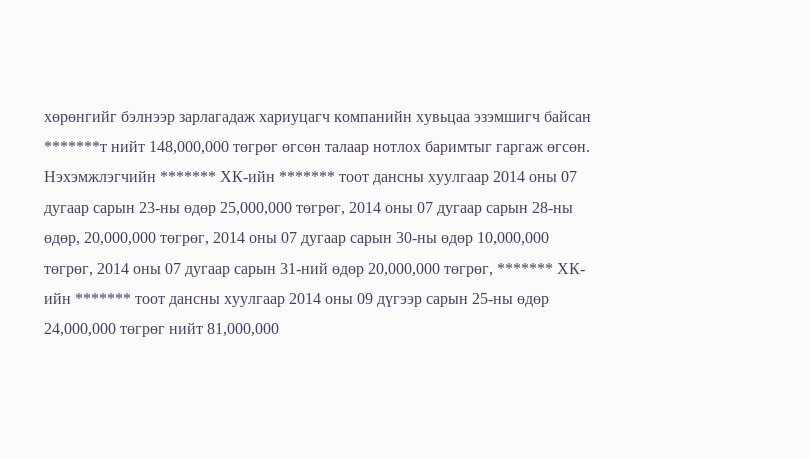хөрөнгийг бэлнээр зарлагадаж хариуцагч компанийн хувьцаа эзэмшигч байсан *******т нийт 148,000,000 төгрөг өгсөн талаар нотлох баримтыг гаргаж өгсөн.
Нэхэмжлэгчийн ******* ХК-ийн ******* тоот дансны хуулгаар 2014 оны 07 дугаар сарын 23-ны өдөр 25,000,000 төгрөг, 2014 оны 07 дугаар сарын 28-ны өдөр, 20,000,000 төгрөг, 2014 оны 07 дугаар сарын 30-ны өдөр 10,000,000 төгрөг, 2014 оны 07 дугаар сарын 31-ний өдөр 20,000,000 төгрөг, ******* ХК-ийн ******* тоот дансны хуулгаар 2014 оны 09 дүгээр сарын 25-ны өдөр 24,000,000 төгрөг нийт 81,000,000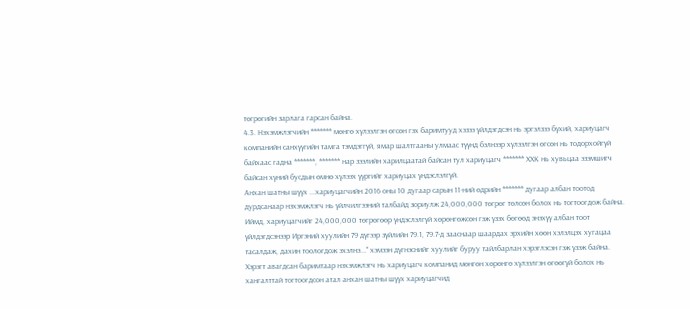төгрөгийн зарлага гарсан байна.
4.3. Нэхэмжлэгчийн ******* мөнгө хүлээлгэн өгсөн гэх баримтууд хэзээ үйлдэгдсэн нь эргэлзээ бүхий, хариуцагч компанийн санхүүгийн тамга тэмдэггүй, ямар шалтгааны улмаас түүнд бэлнээр хүлээлгэн өгсөн нь тодорхойгүй байхаас гадна *******, ******* нар зээлийн харилцаатай байсан тул хариуцагч ******* ХХК нь хувьцаа эзэмшигч байсан хүний бусдын өмнө хүлээх үүргийг хариуцах үндэслэлгүй.
Анхан шатны шүүх ...хариуцагчийн 2016 оны 10 дугаар сарын 11-ний өдрийн ******* дугаар албан тоотод дурдсанаар нэхэмжлэгч нь үйлчилгээний талбайд зориулж 24,000,000 төгрөг төлсөн болох нь тогтоогдож байна. Иймд, хариуцагчийг 24,000,000 төгрөгөөр үндэслэлгүй хөрөнгөжсөн гэж үзэх бөгөөд энэхүү албан тоот үйлдэгдсэнээр Иргэний хуулийн 79 дүгээр зүйлийн 79.1, 79.7-д зааснаар шаардах эрхийн хөөн хэлэлцэх хугацаа тасалдаж, дахин тоологдож эхэлнэ..." хэмээн дүгнэснийг хуулийг буруу тайлбарлан хэрэглэсэн гэж үзэж байна.
Хэрэгт авагдсан баримтаар нэхэмжлэгч нь хариуцагч компанид мөнгөн хөрөнгө хүлээлгэн өгөөгүй болох нь хангалттай тогтоогдсон атал анхан шатны шүүх хариуцагчид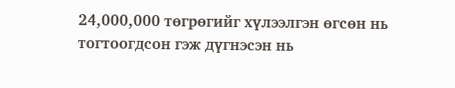24,000,000 төгрөгийг хүлээлгэн өгсөн нь тогтоогдсон гэж дүгнэсэн нь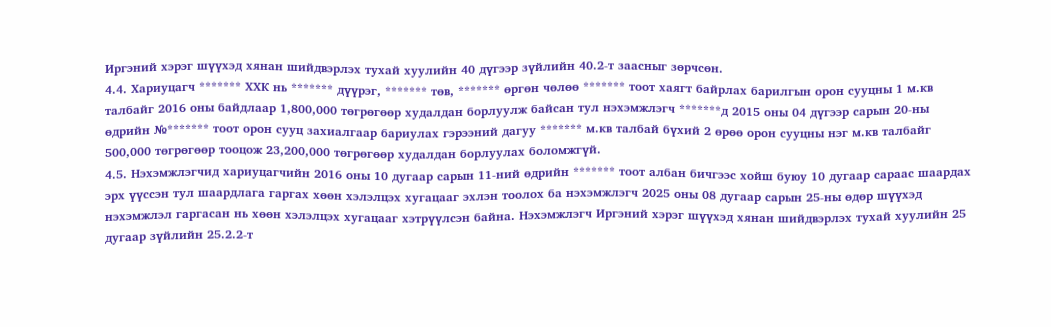Иргэний хэрэг шүүхэд хянан шийдвэрлэх тухай хуулийн 40 дүгээр зүйлийн 40.2-т заасныг зөрчсөн.
4.4. Хариуцагч ******* ХХК нь ******* дүүрэг, ******* төв, ******* өргөн чөлөө ******* тоот хаягт байрлах барилгын орон сууцны 1 м.кв талбайг 2016 оны байдлаар 1,800,000 төгрөгөөр худалдан борлуулж байсан тул нэхэмжлэгч *******д 2015 оны 04 дүгээр сарын 20-ны өдрийн №******* тоот орон сууц захиалгаар бариулах гэрээний дагуу ******* м.кв талбай бүхий 2 өрөө орон сууцны нэг м.кв талбайг 500,000 төгрөгөөр тооцож 23,200,000 төгрөгөөр худалдан борлуулах боломжгүй.
4.5. Нэхэмжлэгчид хариуцагчийн 2016 оны 10 дугаар сарын 11-ний өдрийн ******* тоот албан бичгээс хойш буюу 10 дугаар сараас шаардах эрх үүссэн тул шаардлага гаргах хөөн хэлэлцэх хугацааг эхлэн тоолох ба нэхэмжлэгч 2025 оны 08 дугаар сарын 25-ны өдөр шүүхэд нэхэмжлэл гаргасан нь хөөн хэлэлцэх хугацааг хэтрүүлсэн байна. Нэхэмжлэгч Иргэний хэрэг шүүхэд хянан шийдвэрлэх тухай хуулийн 25 дугаар зүйлийн 25.2.2-т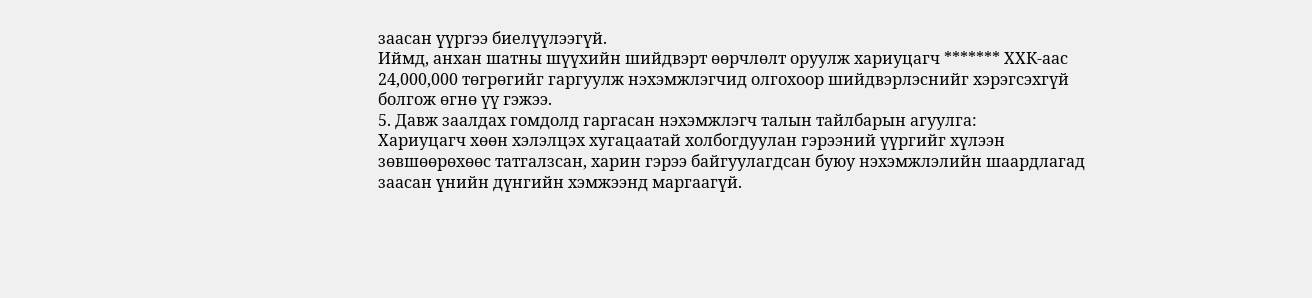заасан үүргээ биелүүлээгүй.
Иймд, анхан шатны шүүхийн шийдвэрт өөрчлөлт оруулж хариуцагч ******* ХХК-аас 24,000,000 төгрөгийг гаргуулж нэхэмжлэгчид олгохоор шийдвэрлэснийг хэрэгсэхгүй болгож өгнө үү гэжээ.
5. Давж заалдах гомдолд гаргасан нэхэмжлэгч талын тайлбарын агуулга:
Хариуцагч хөөн хэлэлцэх хугацаатай холбогдуулан гэрээний үүргийг хүлээн зөвшөөрөхөөс татгалзсан, харин гэрээ байгуулагдсан буюу нэхэмжлэлийн шаардлагад заасан үнийн дүнгийн хэмжээнд маргаагүй.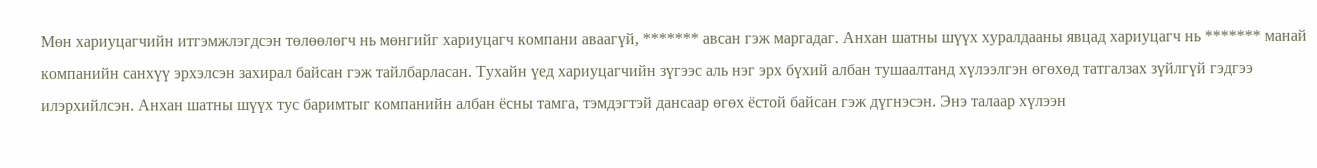Мөн хариуцагчийн итгэмжлэгдсэн төлөөлөгч нь мөнгийг хариуцагч компани аваагүй, ******* авсан гэж маргадаг. Анхан шатны шүүх хуралдааны явцад хариуцагч нь ******* манай компанийн санхүү эрхэлсэн захирал байсан гэж тайлбарласан. Тухайн үед хариуцагчийн зүгээс аль нэг эрх бүхий албан тушаалтанд хүлээлгэн өгөхөд татгалзах зүйлгүй гэдгээ илэрхийлсэн. Анхан шатны шүүх тус баримтыг компанийн албан ёсны тамга, тэмдэгтэй дансаар өгөх ёстой байсан гэж дүгнэсэн. Энэ талаар хүлээн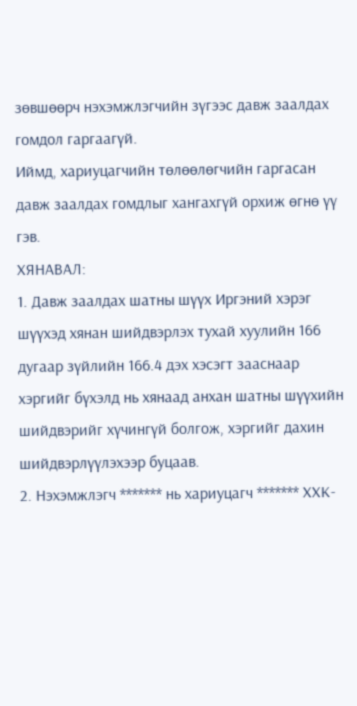зөвшөөрч нэхэмжлэгчийн зүгээс давж заалдах гомдол гаргаагүй.
Иймд, хариуцагчийн төлөөлөгчийн гаргасан давж заалдах гомдлыг хангахгүй орхиж өгнө үү гэв.
ХЯНАВАЛ:
1. Давж заалдах шатны шүүх Иргэний хэрэг шүүхэд хянан шийдвэрлэх тухай хуулийн 166 дугаар зүйлийн 166.4 дэх хэсэгт зааснаар хэргийг бүхэлд нь хянаад анхан шатны шүүхийн шийдвэрийг хүчингүй болгож, хэргийг дахин шийдвэрлүүлэхээр буцаав.
2. Нэхэмжлэгч ******* нь хариуцагч ******* ХХК-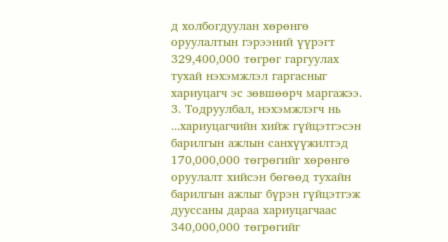д холбогдуулан хөрөнгө оруулалтын гэрээний үүрэгт 329,400,000 төгрөг гаргуулах тухай нэхэмжлэл гаргасныг хариуцагч эс зөвшөөрч маргажээ.
3. Тодруулбал, нэхэмжлэгч нь ...хариуцагчийн хийж гүйцэтгэсэн барилгын ажлын санхүүжилтэд 170,000,000 төгрөгийг хөрөнгө оруулалт хийсэн бөгөөд тухайн барилгын ажлыг бүрэн гүйцэтгэж дууссаны дараа хариуцагчаас 340,000,000 төгрөгийг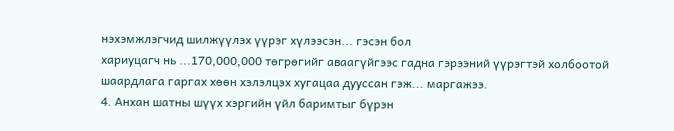нэхэмжлэгчид шилжүүлэх үүрэг хүлээсэн... гэсэн бол
хариуцагч нь ...170,000,000 төгрөгийг аваагүйгээс гадна гэрээний үүрэгтэй холбоотой шаардлага гаргах хөөн хэлэлцэх хугацаа дууссан гэж... маргажээ.
4. Анхан шатны шүүх хэргийн үйл баримтыг бүрэн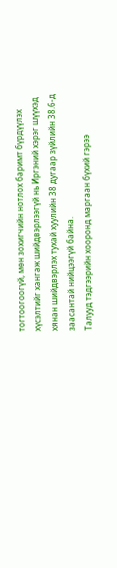тогтоогоогүй, мөн зохигчийн нотлох баримт бүрдүүлэх хүсэлтийг хангаж шийдвэрлээгүй нь Иргэний хэрэг шүүхэд хянан шийдвэрлэх тухай хуулийн 38 дугаар зүйлийн 38.6-д заасантай нийцээгүй байна.
Талууд тэдгээрийн хооронд маргаан бүхий гэрээ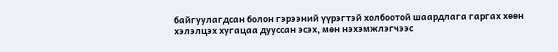байгуулагдсан болон гэрээний үүрэгтэй холбоотой шаардлага гаргах хөөн хэлэлцэх хугацаа дууссан эсэх, мөн нэхэмжлэгчээс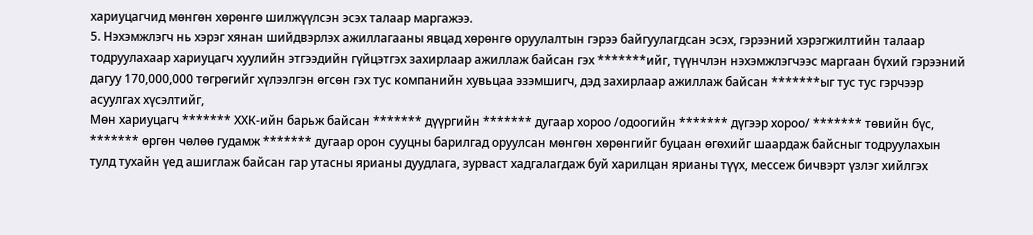хариуцагчид мөнгөн хөрөнгө шилжүүлсэн эсэх талаар маргажээ.
5. Нэхэмжлэгч нь хэрэг хянан шийдвэрлэх ажиллагааны явцад хөрөнгө оруулалтын гэрээ байгуулагдсан эсэх, гэрээний хэрэгжилтийн талаар тодруулахаар хариуцагч хуулийн этгээдийн гүйцэтгэх захирлаар ажиллаж байсан гэх *******ийг, түүнчлэн нэхэмжлэгчээс маргаан бүхий гэрээний дагуу 170,000,000 төгрөгийг хүлээлгэн өгсөн гэх тус компанийн хувьцаа эзэмшигч, дэд захирлаар ажиллаж байсан *******ыг тус тус гэрчээр асуулгах хүсэлтийг,
Мөн хариуцагч ******* ХХК-ийн барьж байсан ******* дүүргийн ******* дугаар хороо /одоогийн ******* дүгээр хороо/ ******* төвийн бүс, ******* өргөн чөлөө гудамж ******* дугаар орон сууцны барилгад оруулсан мөнгөн хөрөнгийг буцаан өгөхийг шаардаж байсныг тодруулахын тулд тухайн үед ашиглаж байсан гар утасны ярианы дуудлага, зурваст хадгалагдаж буй харилцан ярианы түүх, мессеж бичвэрт үзлэг хийлгэх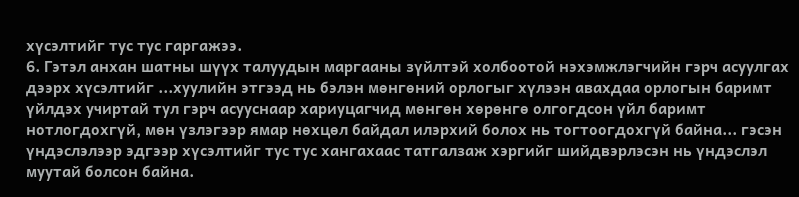хүсэлтийг тус тус гаргажээ.
6. Гэтэл анхан шатны шүүх талуудын маргааны зүйлтэй холбоотой нэхэмжлэгчийн гэрч асуулгах дээрх хүсэлтийг ...хуулийн этгээд нь бэлэн мөнгөний орлогыг хүлээн авахдаа орлогын баримт үйлдэх учиртай тул гэрч асууснаар хариуцагчид мөнгөн хөрөнгө олгогдсон үйл баримт нотлогдохгүй, мөн үзлэгээр ямар нөхцөл байдал илэрхий болох нь тогтоогдохгүй байна... гэсэн үндэслэлээр эдгээр хүсэлтийг тус тус хангахаас татгалзаж хэргийг шийдвэрлэсэн нь үндэслэл муутай болсон байна.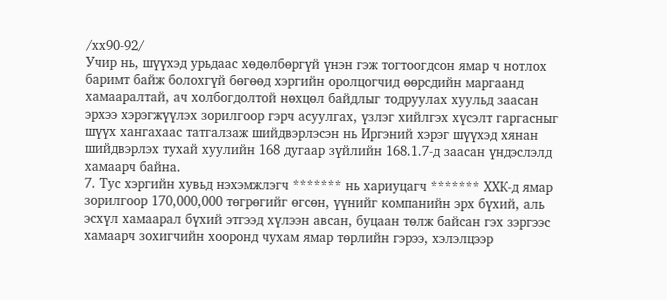/хх90-92/
Учир нь, шүүхэд урьдаас хөдөлбөргүй үнэн гэж тогтоогдсон ямар ч нотлох баримт байж болохгүй бөгөөд хэргийн оролцогчид өөрсдийн маргаанд хамааралтай, ач холбогдолтой нөхцөл байдлыг тодруулах хуульд заасан эрхээ хэрэгжүүлэх зорилгоор гэрч асуулгах, үзлэг хийлгэх хүсэлт гаргасныг шүүх хангахаас татгалзаж шийдвэрлэсэн нь Иргэний хэрэг шүүхэд хянан шийдвэрлэх тухай хуулийн 168 дугаар зүйлийн 168.1.7-д заасан үндэслэлд хамаарч байна.
7. Тус хэргийн хувьд нэхэмжлэгч ******* нь хариуцагч ******* ХХК-д ямар зорилгоор 170,000,000 төгрөгийг өгсөн, үүнийг компанийн эрх бүхий, аль эсхүл хамаарал бүхий этгээд хүлээн авсан, буцаан төлж байсан гэх зэргээс хамаарч зохигчийн хооронд чухам ямар төрлийн гэрээ, хэлэлцээр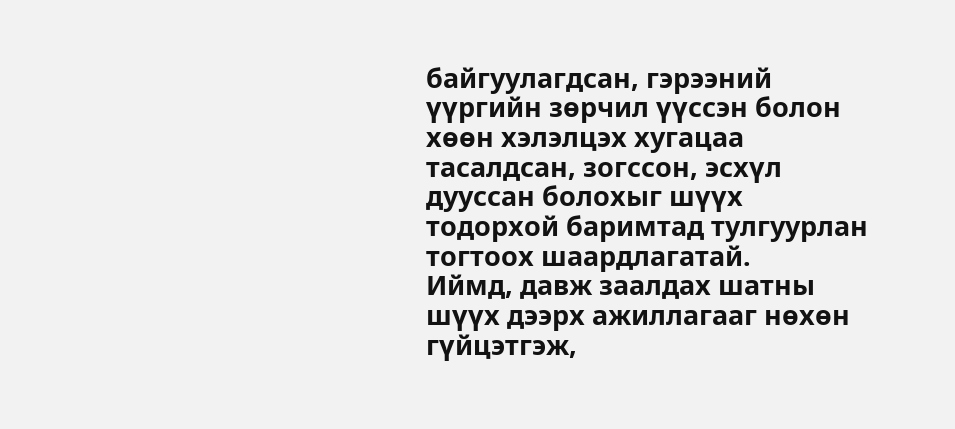байгуулагдсан, гэрээний үүргийн зөрчил үүссэн болон хөөн хэлэлцэх хугацаа тасалдсан, зогссон, эсхүл дууссан болохыг шүүх тодорхой баримтад тулгуурлан тогтоох шаардлагатай.
Иймд, давж заалдах шатны шүүх дээрх ажиллагааг нөхөн гүйцэтгэж,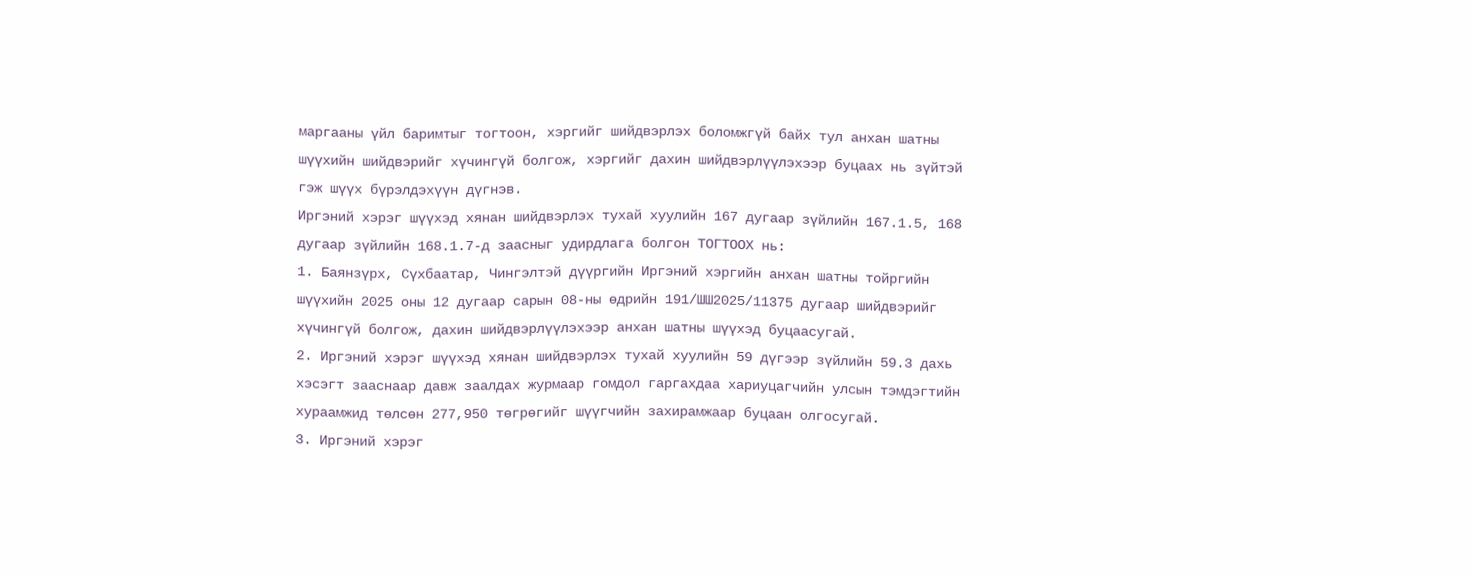маргааны үйл баримтыг тогтоон, хэргийг шийдвэрлэх боломжгүй байх тул анхан шатны шүүхийн шийдвэрийг хүчингүй болгож, хэргийг дахин шийдвэрлүүлэхээр буцаах нь зүйтэй гэж шүүх бүрэлдэхүүн дүгнэв.
Иргэний хэрэг шүүхэд хянан шийдвэрлэх тухай хуулийн 167 дугаар зүйлийн 167.1.5, 168 дугаар зүйлийн 168.1.7-д заасныг удирдлага болгон ТОГТООХ нь:
1. Баянзүрх, Сүхбаатар, Чингэлтэй дүүргийн Иргэний хэргийн анхан шатны тойргийн шүүхийн 2025 оны 12 дугаар сарын 08-ны өдрийн 191/ШШ2025/11375 дугаар шийдвэрийг хүчингүй болгож, дахин шийдвэрлүүлэхээр анхан шатны шүүхэд буцаасугай.
2. Иргэний хэрэг шүүхэд хянан шийдвэрлэх тухай хуулийн 59 дүгээр зүйлийн 59.3 дахь хэсэгт зааснаар давж заалдах журмаар гомдол гаргахдаа хариуцагчийн улсын тэмдэгтийн хураамжид төлсөн 277,950 төгрөгийг шүүгчийн захирамжаар буцаан олгосугай.
3. Иргэний хэрэг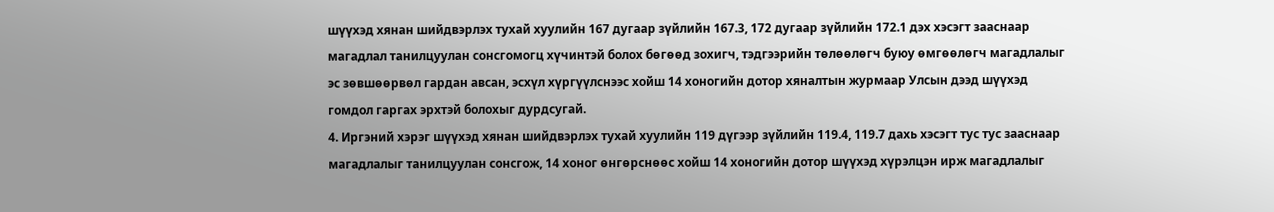шүүхэд хянан шийдвэрлэх тухай хуулийн 167 дугаар зүйлийн 167.3, 172 дугаар зүйлийн 172.1 дэх хэсэгт зааснаар магадлал танилцуулан сонсгомогц хүчинтэй болох бөгөөд зохигч, тэдгээрийн төлөөлөгч буюу өмгөөлөгч магадлалыг эс зөвшөөрвөл гардан авсан, эсхүл хүргүүлснээс хойш 14 хоногийн дотор хяналтын журмаар Улсын дээд шүүхэд гомдол гаргах эрхтэй болохыг дурдсугай.
4. Иргэний хэрэг шүүхэд хянан шийдвэрлэх тухай хуулийн 119 дүгээр зүйлийн 119.4, 119.7 дахь хэсэгт тус тус зааснаар магадлалыг танилцуулан сонсгож, 14 хоног өнгөрснөөс хойш 14 хоногийн дотор шүүхэд хүрэлцэн ирж магадлалыг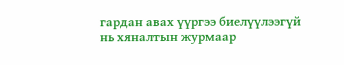гардан авах үүргээ биелүүлээгүй нь хяналтын журмаар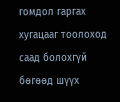гомдол гаргах хугацааг тоолоход саад болохгүй бөгөөд шүүх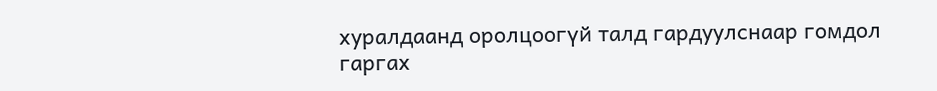хуралдаанд оролцоогүй талд гардуулснаар гомдол гаргах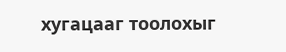хугацааг тоолохыг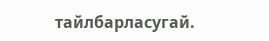тайлбарласугай.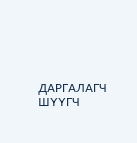ДАРГАЛАГЧ ШҮҮГЧ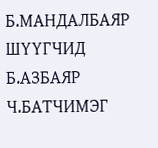Б.МАНДАЛБАЯР
ШҮҮГЧИД Б.АЗБАЯР
Ч.БАТЧИМЭГ